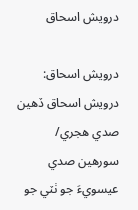درويش اسحاق

درويش اسحاق: درويش اسحاق ڏهين صدي هجري/ سورهين صدي عيسويءَ جو ٺٽي جو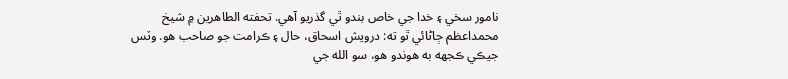نامور سخي ۽ خدا جي خاص بندو ٿي گذريو آهي. تحفته الطاهرين ۾ شيخ محمداعظم ڄاڻائي ٿو ته: درويش اسحاق، حال ۽ ڪرامت جو صاحب هو. وٽس جيڪي ڪجهه به هوندو هو، سو الله جي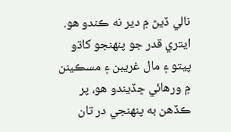نالي ڏيڻ ۾ دير نه ڪندو هو. ايتري قدر جو پنهنجو کاڌو پيتو ۽ مال غريبن ۽ مسڪينن ۾ ورهائي ڇڏيندو هو، پر ڪڏهن به پنهنجي در تان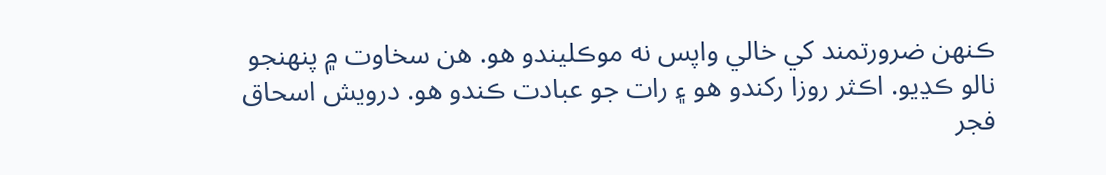ڪنهن ضرورتمند کي خالي واپس نه موڪليندو هو. هن سخاوت ۾ پنهنجو نالو ڪڍيو. اڪثر روزا رکندو هو ۽ رات جو عبادت ڪندو هو. درويش اسحاق فجر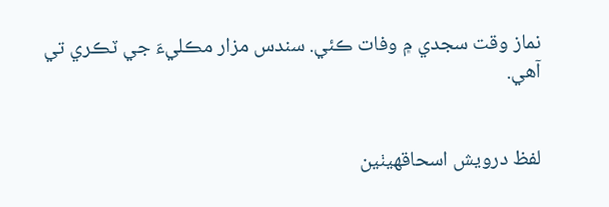نماز وقت سجدي ۾ وفات ڪئي. سندس مزار مڪليءَ جي ٽڪري تي آهي.


لفظ درويش اسحاقھيٺين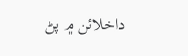داخلائن ۾ پڻ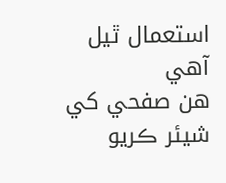استعمال ٿيل آھي
هن صفحي کي شيئر ڪريو